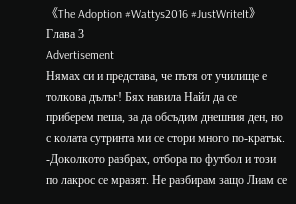《The Adoption #Wattys2016 #JustWriteIt》Глава 3
Advertisement
Нямах си и представа, че пътя от училище е толкова дълъг! Бях навила Найл да се приберем пеша, за да обсъдим днешния ден, но с колата сутринта ми се стори много по-кратък.
-Доколкото разбрах, отбора по футбол и този по лакрос се мразят. Не разбирам защо Лиам се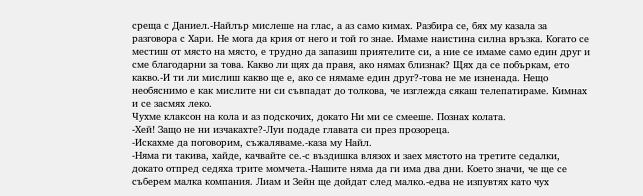среща с Даниел.-Найлър мислеше на глас, а аз само кимах. Разбира се, бях му казала за разговора с Хари. Не мога да крия от него и той го знае. Имаме наистина силна връзка. Когато се местиш от място на място, е трудно да запазиш приятелите си, а ние се имаме само един друг и сме благодарни за това. Какво ли щях да правя, ако нямах близнак? Щях да се побъркам, ето какво.-И ти ли мислиш какво ще е, ако се нямаме един друг?-това не ме изненада. Нещо необяснимо е как мислите ни си съвпадат до толкова, че изглежда сякаш телепатираме. Кимнах и се засмях леко.
Чухме клаксон на кола и аз подскочих, докато Ни ми се смееше. Познах колата.
-Хей! Защо не ни изчакахте?-Луи подаде главата си през прозореца.
-Искахме да поговорим, съжаляваме.-каза му Найл.
-Няма ги такива, хайде, качвайте се.-с въздишка влязох и заех мястото на третите седалки, докато отпред седяха трите момчета.-Нашите няма да ги има два дни. Което значи, че ще се съберем малка компания. Лиам и Зейн ще дойдат след малко.-едва не изпувтях като чух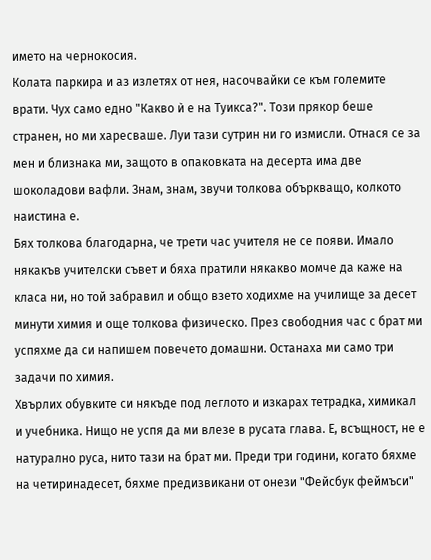името на чернокосия.
Колата паркира и аз излетях от нея, насочвайки се към големите врати. Чух само едно "Какво ѝ е на Туикса?". Този прякор беше странен, но ми харесваше. Луи тази сутрин ни го измисли. Отнася се за мен и близнака ми, защото в опаковката на десерта има две шоколадови вафли. Знам, знам, звучи толкова объркващо, колкото наистина е.
Бях толкова благодарна, че трети час учителя не се появи. Имало някакъв учителски съвет и бяха пратили някакво момче да каже на класа ни, но той забравил и общо взето ходихме на училище за десет минути химия и още толкова физическо. През свободния час с брат ми успяхме да си напишем повечето домашни. Останаха ми само три задачи по химия.
Хвърлих обувките си някъде под леглото и изкарах тетрадка, химикал и учебника. Нищо не успя да ми влезе в русата глава. Е, всъщност, не е натурално руса, нито тази на брат ми. Преди три години, когато бяхме на четиринадесет, бяхме предизвикани от онези "Фейсбук феймъси"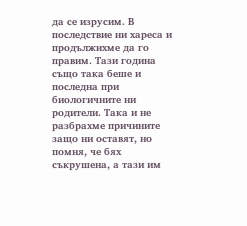да се изрусим. В последствие ни хареса и продължихме да го правим. Тази година също така беше и последна при биологичните ни родители. Така и не разбрахме причините защо ни оставят, но помня, че бях съкрушена, а тази им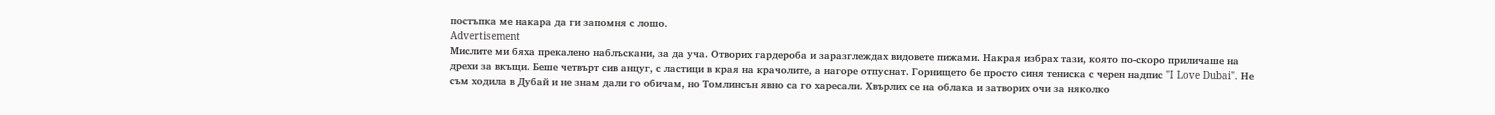постъпка ме накара да ги запомня с лошо.
Advertisement
Мислите ми бяха прекалено наблъскани, за да уча. Отворих гардероба и заразглеждах видовете пижами. Накрая избрах тази, която по-скоро приличаше на дрехи за вкъщи. Беше четвърт сив анцуг, с ластици в края на крачолите, а нагоре отпуснат. Горнището бе просто синя тениска с черен надпис "I Love Dubai". Не съм ходила в Дубай и не знам дали го обичам, но Томлинсън явно са го харесали. Хвърлих се на облака и затворих очи за няколко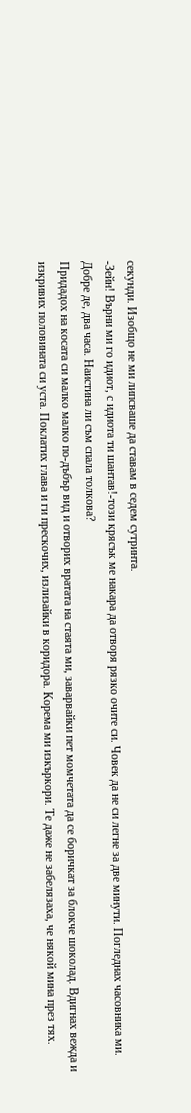секунди. Изобщо не ми липсваше да ставам в седем сутринта.
-Зейн! Върни ми го идиот, с идиота ти шантав!-този крясък ме накара да отворя рязко очите си. Човек да не си легне за две минути. Погледнах часовника ми. Добре де, два часа. Наистина ли съм спала толкова?
Придадох на косата си малко малко по-дъбър вид и отворих вратата на стаята ми, заварвайки пет момчетата да се боричкат за блокче шоколад. Вдигнах вежда и изкривих половината си уста. Поклатих глава и ги прескочих, излизайки в коридора. Корема ми изкъркори. Те даже не забелязаха, че някой мина през тях.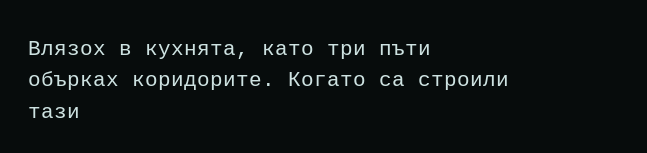Влязох в кухнята, като три пъти обърках коридорите. Когато са строили тази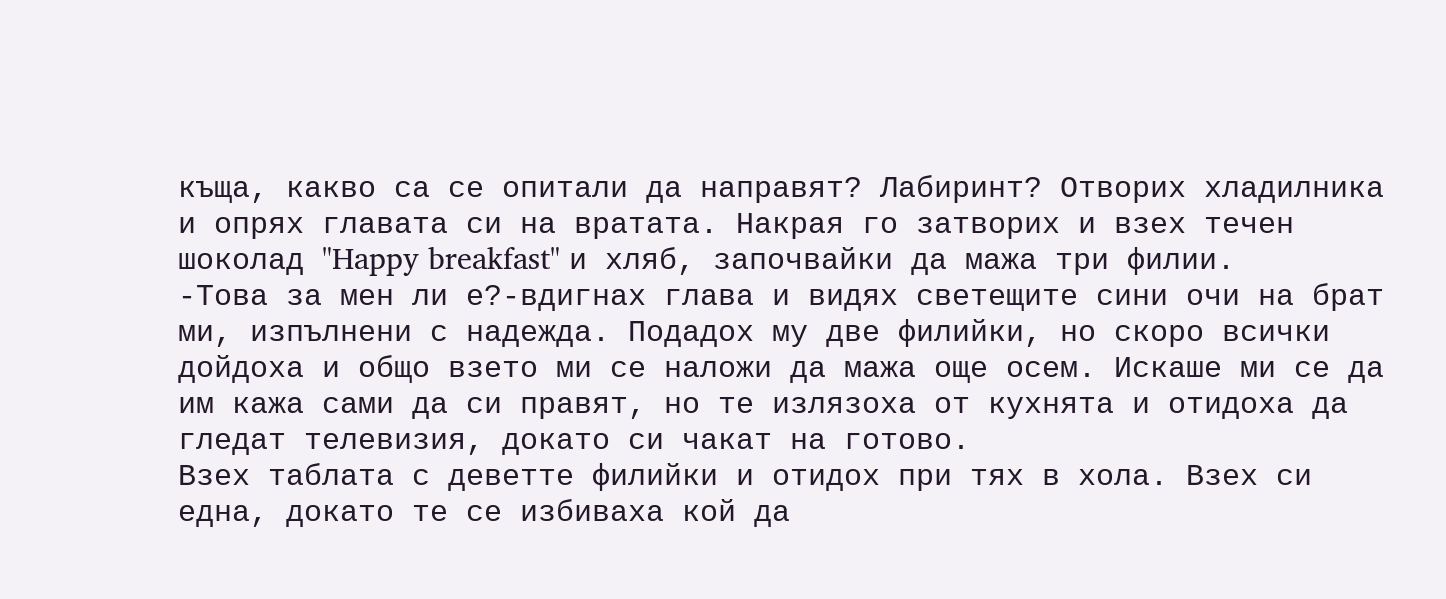къща, какво са се опитали да направят? Лабиринт? Отворих хладилника и опрях главата си на вратата. Накрая го затворих и взех течен шоколад "Happy breakfast" и хляб, започвайки да мажа три филии.
-Това за мен ли е?-вдигнах глава и видях светещите сини очи на брат ми, изпълнени с надежда. Подадох му две филийки, но скоро всички дойдоха и общо взето ми се наложи да мажа още осем. Искаше ми се да им кажа сами да си правят, но те излязоха от кухнята и отидоха да гледат телевизия, докато си чакат на готово.
Взех таблата с деветте филийки и отидох при тях в хола. Взех си една, докато те се избиваха кой да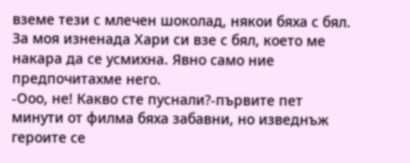вземе тези с млечен шоколад, някои бяха с бял. За моя изненада Хари си взе с бял, което ме накара да се усмихна. Явно само ние предпочитахме него.
-Ооо, не! Какво сте пуснали?-първите пет минути от филма бяха забавни, но изведнъж героите се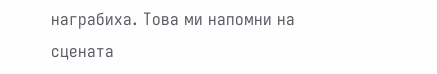награбиха. Това ми напомни на сцената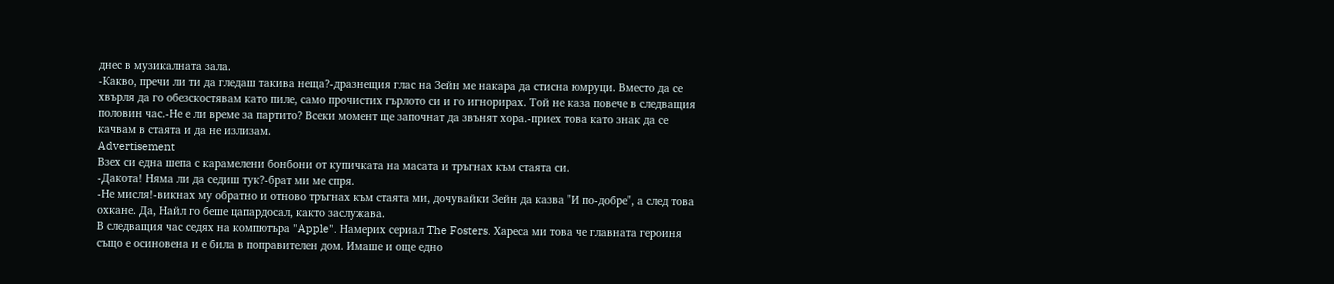днес в музикалната зала.
-Какво, пречи ли ти да гледаш такива неща?-дразнещия глас на Зейн ме накара да стисна юмруци. Вместо да се хвърля да го обезскостявам като пиле, само прочистих гърлото си и го игнорирах. Той не каза повече в следващия половин час.-Не е ли време за партито? Всеки момент ще започнат да звънят хора.-приех това като знак да се качвам в стаята и да не излизам.
Advertisement
Взех си една шепа с карамелени бонбони от купичката на масата и тръгнах към стаята си.
-Дакота! Няма ли да седиш тук?-брат ми ме спря.
-Не мисля!-викнах му обратно и отново тръгнах към стаята ми, дочувайки Зейн да казва "И по-добре", а след това охкане. Да, Найл го беше цапардосал, както заслужава.
В следващия час седях на компютъра "Apple". Намерих сериал The Fosters. Хареса ми това че главната героиня също е осиновена и е била в поправителен дом. Имаше и още едно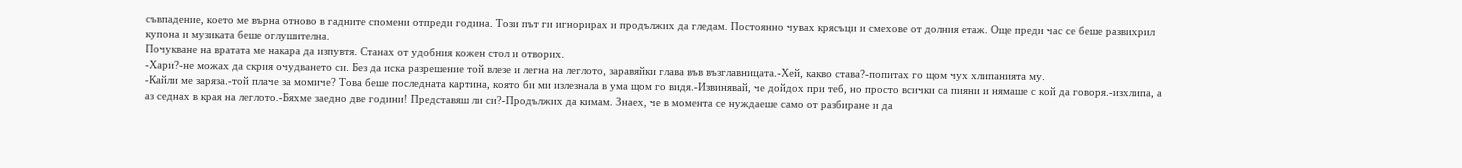съвпадение, което ме върна отново в гадните спомени отпреди година. Този път ги игнорирах и продължих да гледам. Постоянно чувах крясъци и смехове от долния етаж. Още преди час се беше развихрил купона и музиката беше оглушителна.
Почукване на вратата ме накара да изпувтя. Станах от удобния кожен стол и отворих.
-Хари?-не можах да скрия очудването си. Без да иска разрешение той влезе и легна на леглото, заравяйки глава във възглавницата.-Хей, какво става?-попитах го щом чух хлипанията му.
-Кайли ме заряза.-той плаче за момиче? Това беше последната картина, която би ми излезнала в ума щом го видя.-Извинявай, че дойдох при теб, но просто всички са пияни и нямаше с кой да говоря.-изхлипа, а аз седнах в края на леглото.-Бяхме заедно две години! Представяш ли си?-Продължих да кимам. Знаех, че в момента се нуждаеше само от разбиране и да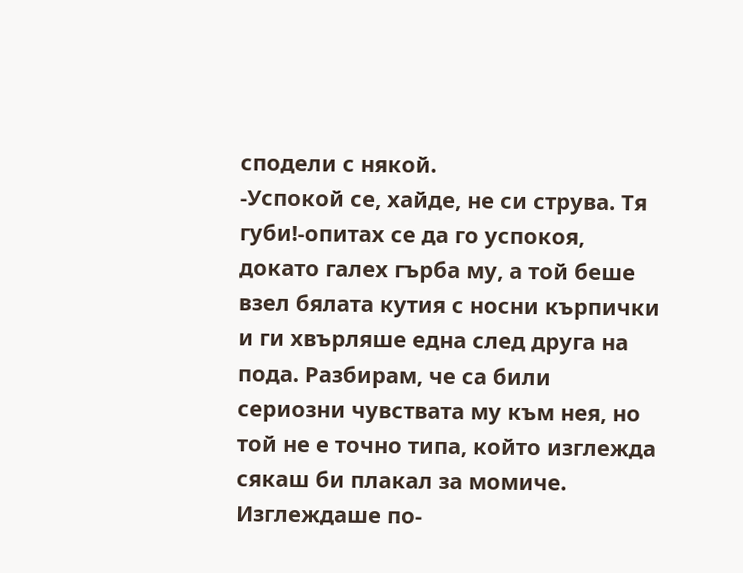сподели с някой.
-Успокой се, хайде, не си струва. Тя губи!-опитах се да го успокоя, докато галех гърба му, а той беше взел бялата кутия с носни кърпички и ги хвърляше една след друга на пода. Разбирам, че са били сериозни чувствата му към нея, но той не е точно типа, който изглежда сякаш би плакал за момиче.
Изглеждаше по-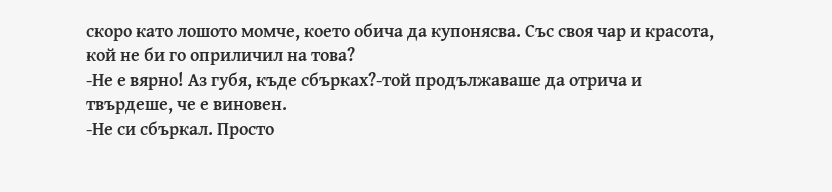скоро като лошото момче, което обича да купонясва. Със своя чар и красота, кой не би го оприличил на това?
-Не е вярно! Аз губя, къде сбърках?-той продължаваше да отрича и твърдеше, че е виновен.
-Не си сбъркал. Просто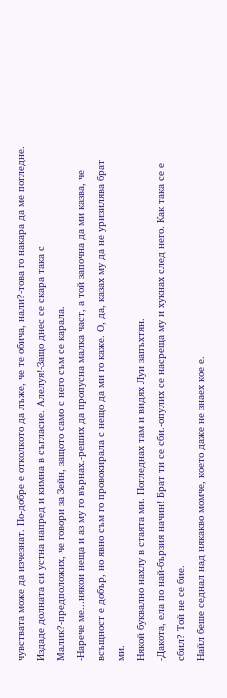чувствата може да изчезнат. По-добре е отколкото да лъже, че те обича, нали?-това го накара да ме погледне. Издаде долната си устна напред и кимна в съгласие. Алелуя!-Защо днес се скара така с Малик?-предположих, че говори за Зейн, защото само с него съм се карала.
-Нарече ме...някои неща и аз му го върнах.-реших да пропусна малка част, а той започна да ми казва, че всъщност е добър, но явно съм го провокирала с нещо да ми го каже. О, да, казах му да не уризилява брат ми.
Някой буквално нахлу в стаята ми. Погледнах там и видях Луи запъхтян.
-Дакота, ела по най-бързия начин! Брат ти се сби.-опулих се насреща му и хукнах след него. Как така се е сбил? Той не се бие.
Найл беше седнал над някакво момче, което даже не знаех кое е.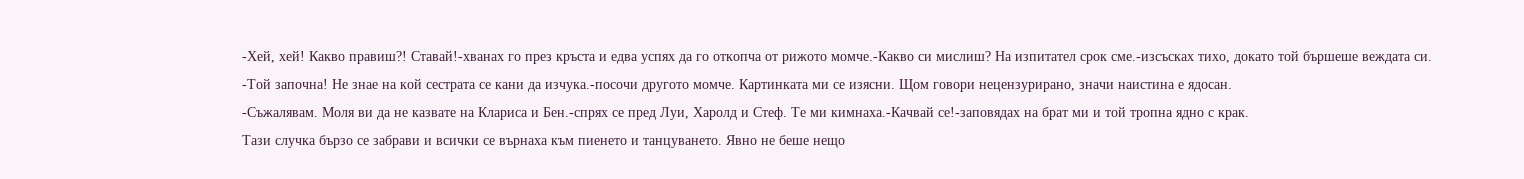-Хей, хей! Какво правиш?! Ставай!-хванах го през кръста и едва успях да го откопча от рижото момче.-Какво си мислиш? На изпитател срок сме.-изсъсках тихо, докато той бършеше веждата си.
-Той започна! Не знае на кой сестрата се кани да изчука.-посочи другото момче. Картинката ми се изясни. Щом говори нецензурирано, значи наистина е ядосан.
-Съжалявам. Моля ви да не казвате на Клариса и Бен.-спрях се пред Луи, Харолд и Стеф. Те ми кимнаха.-Качвай се!-заповядах на брат ми и той тропна ядно с крак.
Тази случка бързо се забрави и всички се върнаха към пиенето и танцуването. Явно не беше нещо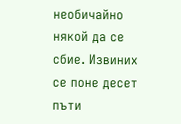необичайно някой да се сбие. Извиних се поне десет пъти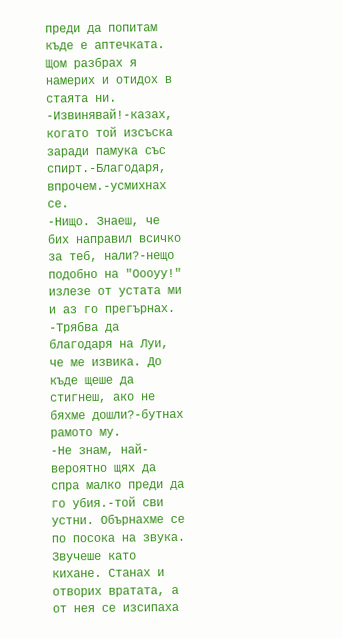преди да попитам къде е аптечката. Щом разбрах я намерих и отидох в стаята ни.
-Извинявай!-казах, когато той изсъска заради памука със спирт.-Благодаря, впрочем.-усмихнах се.
-Нищо. Знаеш, че бих направил всичко за теб, нали?-нещо подобно на "Оооуу!" излезе от устата ми и аз го прегърнах.
-Трябва да благодаря на Луи, че ме извика. До къде щеше да стигнеш, ако не бяхме дошли?-бутнах рамото му.
-Не знам, най-вероятно щях да спра малко преди да го убия.-той сви устни. Обърнахме се по посока на звука. Звучеше като кихане. Станах и отворих вратата, а от нея се изсипаха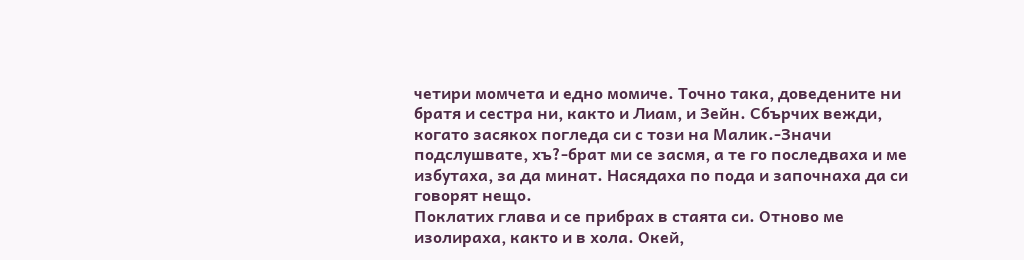четири момчета и едно момиче. Точно така, доведените ни братя и сестра ни, както и Лиам, и Зейн. Сбърчих вежди, когато засякох погледа си с този на Малик.-Значи подслушвате, хъ?-брат ми се засмя, а те го последваха и ме избутаха, за да минат. Насядаха по пода и започнаха да си говорят нещо.
Поклатих глава и се прибрах в стаята си. Отново ме изолираха, както и в хола. Окей,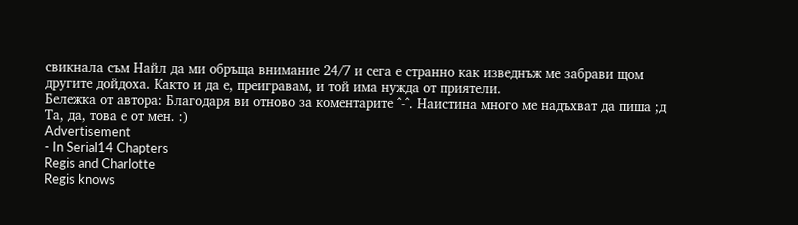свикнала съм Найл да ми обръща внимание 24/7 и сега е странно как изведнъж ме забрави щом другите дойдоха. Както и да е, преигравам, и той има нужда от приятели.
Бележка от автора: Благодаря ви отново за коментарите ^-^. Наистина много ме надъхват да пиша ;д Та, да, това е от мен. :)
Advertisement
- In Serial14 Chapters
Regis and Charlotte
Regis knows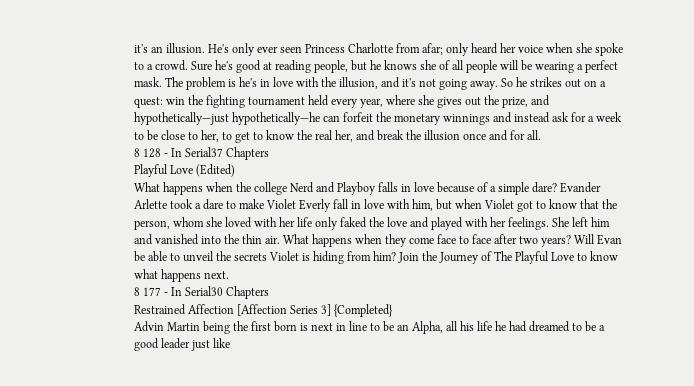it's an illusion. He's only ever seen Princess Charlotte from afar; only heard her voice when she spoke to a crowd. Sure he's good at reading people, but he knows she of all people will be wearing a perfect mask. The problem is he's in love with the illusion, and it's not going away. So he strikes out on a quest: win the fighting tournament held every year, where she gives out the prize, and hypothetically—just hypothetically—he can forfeit the monetary winnings and instead ask for a week to be close to her, to get to know the real her, and break the illusion once and for all.
8 128 - In Serial37 Chapters
Playful Love (Edited)
What happens when the college Nerd and Playboy falls in love because of a simple dare? Evander Arlette took a dare to make Violet Everly fall in love with him, but when Violet got to know that the person, whom she loved with her life only faked the love and played with her feelings. She left him and vanished into the thin air. What happens when they come face to face after two years? Will Evan be able to unveil the secrets Violet is hiding from him? Join the Journey of The Playful Love to know what happens next.
8 177 - In Serial30 Chapters
Restrained Affection [Affection Series 3] {Completed}
Advin Martin being the first born is next in line to be an Alpha, all his life he had dreamed to be a good leader just like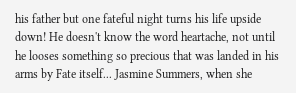his father but one fateful night turns his life upside down! He doesn't know the word heartache, not until he looses something so precious that was landed in his arms by Fate itself... Jasmine Summers, when she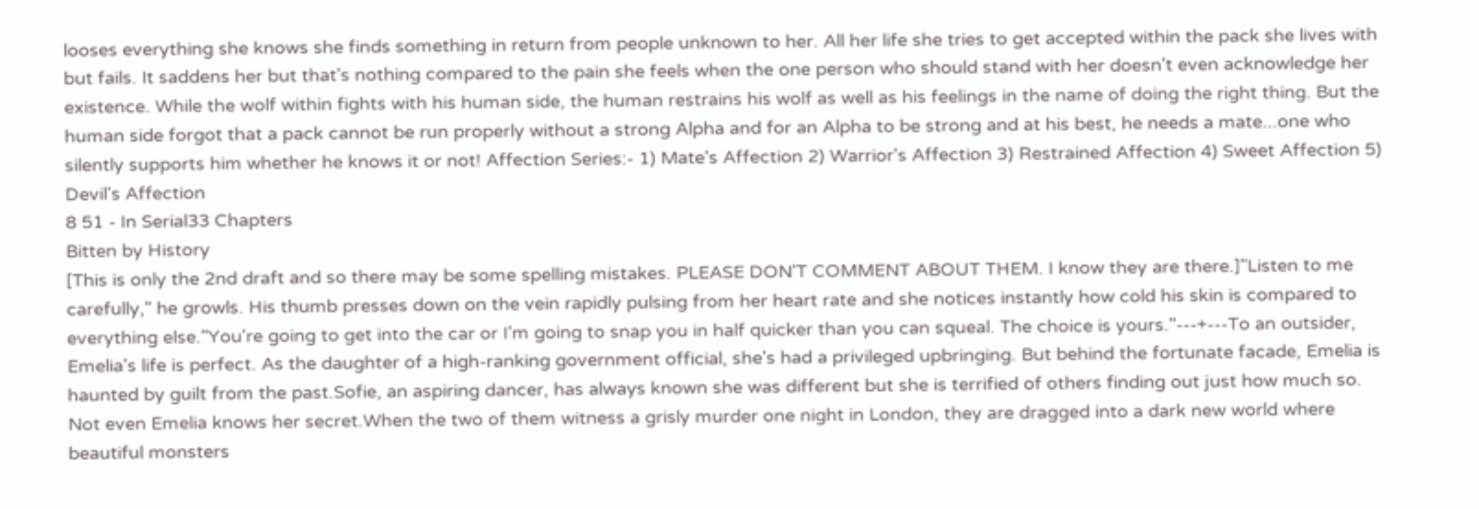looses everything she knows she finds something in return from people unknown to her. All her life she tries to get accepted within the pack she lives with but fails. It saddens her but that's nothing compared to the pain she feels when the one person who should stand with her doesn't even acknowledge her existence. While the wolf within fights with his human side, the human restrains his wolf as well as his feelings in the name of doing the right thing. But the human side forgot that a pack cannot be run properly without a strong Alpha and for an Alpha to be strong and at his best, he needs a mate...one who silently supports him whether he knows it or not! Affection Series:- 1) Mate's Affection 2) Warrior's Affection 3) Restrained Affection 4) Sweet Affection 5) Devil's Affection
8 51 - In Serial33 Chapters
Bitten by History
[This is only the 2nd draft and so there may be some spelling mistakes. PLEASE DON'T COMMENT ABOUT THEM. I know they are there.]"Listen to me carefully," he growls. His thumb presses down on the vein rapidly pulsing from her heart rate and she notices instantly how cold his skin is compared to everything else."You're going to get into the car or I'm going to snap you in half quicker than you can squeal. The choice is yours."---+---To an outsider, Emelia's life is perfect. As the daughter of a high-ranking government official, she's had a privileged upbringing. But behind the fortunate facade, Emelia is haunted by guilt from the past.Sofie, an aspiring dancer, has always known she was different but she is terrified of others finding out just how much so. Not even Emelia knows her secret.When the two of them witness a grisly murder one night in London, they are dragged into a dark new world where beautiful monsters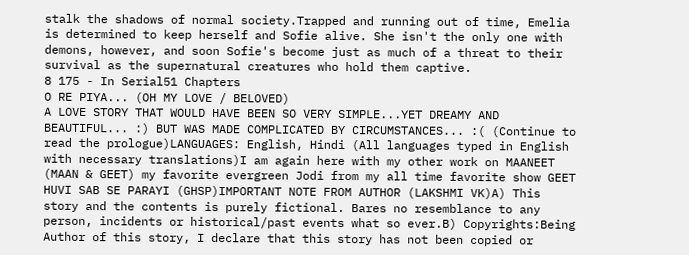stalk the shadows of normal society.Trapped and running out of time, Emelia is determined to keep herself and Sofie alive. She isn't the only one with demons, however, and soon Sofie's become just as much of a threat to their survival as the supernatural creatures who hold them captive.
8 175 - In Serial51 Chapters
O RE PIYA... (OH MY LOVE / BELOVED)
A LOVE STORY THAT WOULD HAVE BEEN SO VERY SIMPLE...YET DREAMY AND BEAUTIFUL... :) BUT WAS MADE COMPLICATED BY CIRCUMSTANCES... :( (Continue to read the prologue)LANGUAGES: English, Hindi (All languages typed in English with necessary translations)I am again here with my other work on MAANEET (MAAN & GEET) my favorite evergreen Jodi from my all time favorite show GEET HUVI SAB SE PARAYI (GHSP)IMPORTANT NOTE FROM AUTHOR (LAKSHMI VK)A) This story and the contents is purely fictional. Bares no resemblance to any person, incidents or historical/past events what so ever.B) Copyrights:Being Author of this story, I declare that this story has not been copied or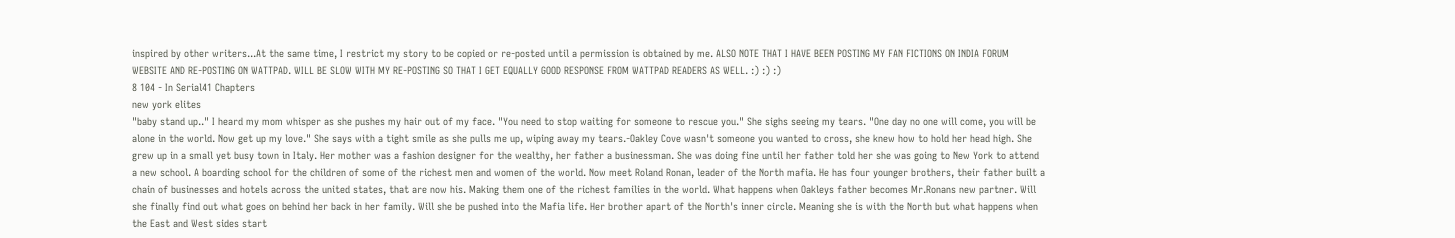inspired by other writers...At the same time, I restrict my story to be copied or re-posted until a permission is obtained by me. ALSO NOTE THAT I HAVE BEEN POSTING MY FAN FICTIONS ON INDIA FORUM WEBSITE AND RE-POSTING ON WATTPAD. WILL BE SLOW WITH MY RE-POSTING SO THAT I GET EQUALLY GOOD RESPONSE FROM WATTPAD READERS AS WELL. :) :) :)
8 104 - In Serial41 Chapters
new york elites
"baby stand up.." I heard my mom whisper as she pushes my hair out of my face. "You need to stop waiting for someone to rescue you." She sighs seeing my tears. "One day no one will come, you will be alone in the world. Now get up my love." She says with a tight smile as she pulls me up, wiping away my tears.-Oakley Cove wasn't someone you wanted to cross, she knew how to hold her head high. She grew up in a small yet busy town in Italy. Her mother was a fashion designer for the wealthy, her father a businessman. She was doing fine until her father told her she was going to New York to attend a new school. A boarding school for the children of some of the richest men and women of the world. Now meet Roland Ronan, leader of the North mafia. He has four younger brothers, their father built a chain of businesses and hotels across the united states, that are now his. Making them one of the richest families in the world. What happens when Oakleys father becomes Mr.Ronans new partner. Will she finally find out what goes on behind her back in her family. Will she be pushed into the Mafia life. Her brother apart of the North's inner circle. Meaning she is with the North but what happens when the East and West sides start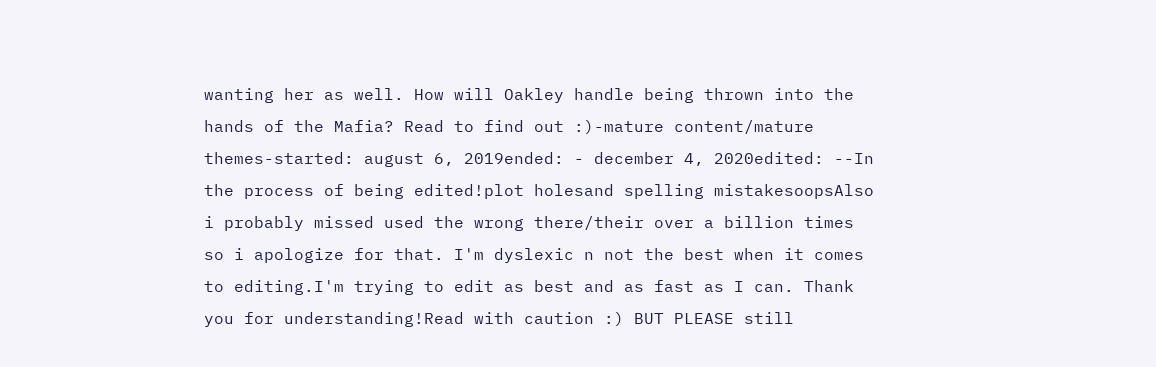wanting her as well. How will Oakley handle being thrown into the hands of the Mafia? Read to find out :)-mature content/mature themes-started: august 6, 2019ended: - december 4, 2020edited: --In the process of being edited!plot holesand spelling mistakesoopsAlso i probably missed used the wrong there/their over a billion times so i apologize for that. I'm dyslexic n not the best when it comes to editing.I'm trying to edit as best and as fast as I can. Thank you for understanding!Read with caution :) BUT PLEASE still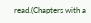read.(Chapters with a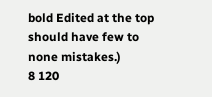bold Edited at the top should have few to none mistakes.)
8 120